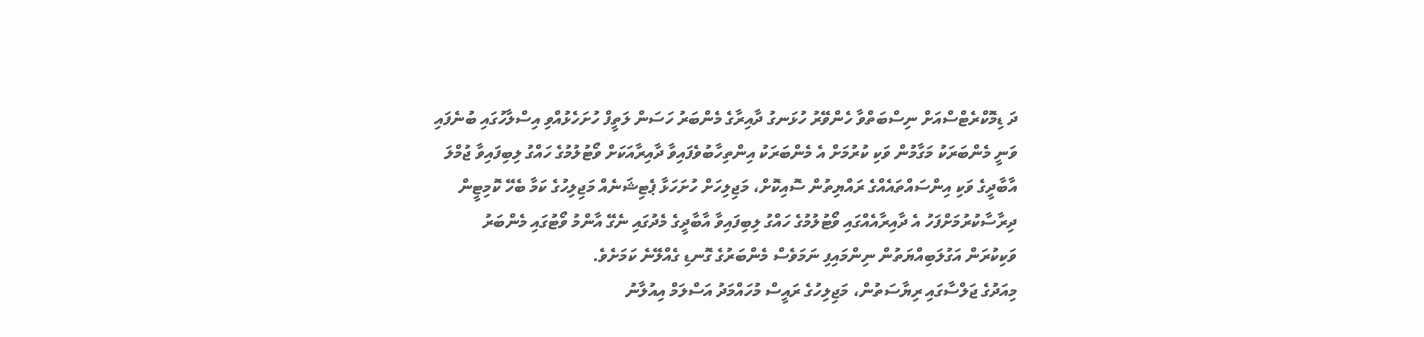ދަ ޑިމޮކްރެޓްސްއަށް ނިސްބަތްވާ ހެންވޭރު ހުޅަނގު ދާއިރާގެ މެންބަރު ހަސަން ލަތީފް ހުށަހެޅުއްވި އިސްލާހުގައި ބުނެފައި ވަނީ މެންބަރަކު މަގާމުން ވަކި ކުރުމަށް އެ މެންބަރަކު އިންތިހާބުވެފައިވާ ދާއިރާއަކަށް ވޯޓުލުމުގެ ހައްގު ލިބިފައިވާ ޖުމްލަ އާބާދީގެ ވަކި އިންސައްތައެއްގެ ރައްޔިތުން ސޮއިކޮށް، މަޖިލިހަށް ހުށަހަޅާ ޕެޓިޝަނެއް މަޖިލިހުގެ ކަމާ ބެހޭ ކޮމިޓީން ދިރާސާކުރުމަށްފަހު އެ ދާއިރާއެއްގައި ވޯޓުލުމުގެ ހައްގު ލިބިފައިވާ އާބާދީގެ މެދުގައި ނެގޭ އާންމު ވޯޓުގައި މެންބަރު ވަކިކުރަން އަގުލަބިއްޔަތުން ނިންމައިފި ނަމަވެސް މެންބަރުގެ ގޮނޑި ގެއްލޭނެ ކަމަށެވެ.
މިއަދުގެ ޖަލްސާގައި ރިޔާސަތުން، މަޖިލިހުގެ ރައީސް މުހައްމަދު އަސްލަމް އިއުލާނު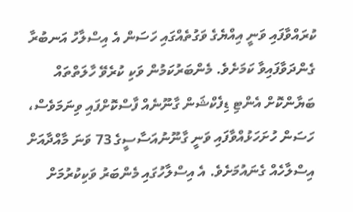ކުރައްވާފައި ވަނީ އިއްޔެގެ ވަގުތެއްގައި ހަސަން އެ އިސްލާހު އަނބުރާ ގެންދަވާފައިވާ ކަމަށެވެ. މެންބަރުކަމުން ވަކި ކުރެވޭ ހާލަތްތައް ބަޔާންކޮށް އެންޓި ޑިފެކްޝަން ގާނޫނެއް ފާސްކޮށްފައި ވިނަމަވެސް، ހަސަން ހުށަހަޅުއްވާފައި ވަނީ ގާނޫނުއަސާސީގެ 73 ވަނަ މާއްދާއަށް އިސްލާހެއް ގެނައުމަށެވެ. އެ އިސްލާހުގައި މެންބަރު ވަކިކުރުމަށް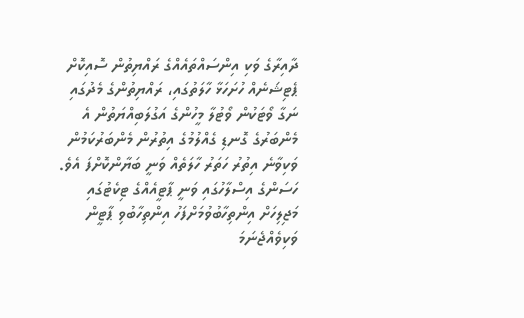ދާއިރާގެ ވަކި އިންސައްތައެއްގެ ރައްޔިތުން ސޮއިކޮށް ޕެޓިޝަނެއް ހުށަހަޅާ ހާލަތުގައި، ރައްޔިތުންގެ މެދުގައި ނަގާ ވޯޓަކުން ވޯޓުލާ މީހުންގެ އަގުލަބިއްޔަތުން އެ މެންބަރުގެ ގޮނޑި ގެއްލުމުގެ އިތުރުން މެންބަރުކަމުން ވަކިވާނެ އިތުރު ހަތަރު ހާލަތެއް ވަނީ ބަޔާންކޮށްފަ އެވެ.
ހަސަންގެ އިސްލާހުގައި ވަނީ ޕާޓީއެއްގެ ޓިކެޓުގައި މަޖިލިހަށް އިންތިހާބުވުމަށްފަހު އިންތިހާބުވި ޕާޓީން ވަކިވެއްޖެނަމަ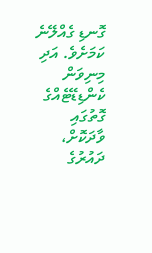ގޮނޑި ގެއްލޭނެ ކަމަށެވެ. އަދި މިނިވަން ކެންޑިޑޭޓެއްގެ ގޮތުގައި ވާދަކޮށް، ދައުރުގެ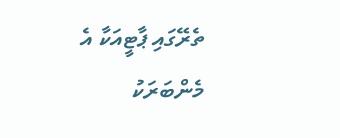ތެރޭގައި ޕާޓީއަކާ އެ މެންބަރަކު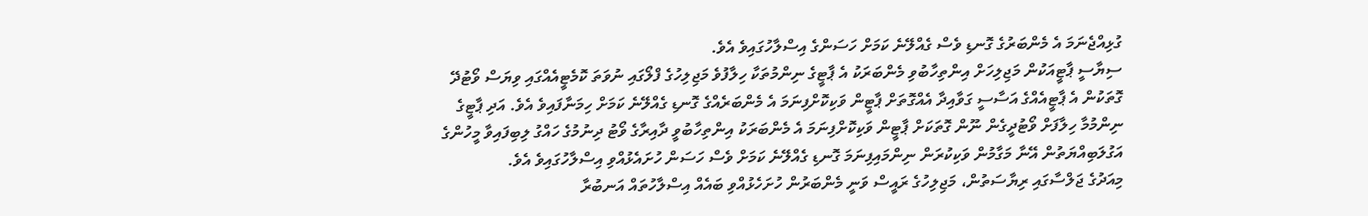ގުޅިއްޖެނަމަ އެ މެންބަރުގެ ގޮނޑި ވެސް ގެއްލޭނެ ކަމަށް ހަސަންގެ އިސްލާހުގައިވެ އެވެ.
ސިޔާސީ ޕާޓީއަކުން މަޖިލިހަށް އިންތިހާބުވި މެންބަރަކު އެ ޕާޓީގެ ނިންމުތަކާ ހިލާފުވެ މަޖިލިހުގެ ފްލޯގައި ނުވަތަ ކޮމެޓީއެއްގައި ވިޔަސް ވޯޓުދޭ ގޮތަކުން އެ ޕާޓީއެއްގެ އަސާސީ ގަވާއިދާ އެއްގޮތަށް ޕާޓީން ވަކިކޮށްފިނަމަ އެ މެންބަރެއްގެ ގޮނޑި ގެއްލޭނެ ކަމަށް ހިމަނާފައިވެ އެވެ. އަދި ޕާޓީގެ ނިންމުމާ ހިލާފަށް ވޯޓުދީގެން ނޫން ގޮތަކަށް ޕާޓީން ވަކިކޮށްފިނަމަ އެ މެންބަރަކު އިންތިހާބުވީ ދާއިރާގެ ވޯޓު ދިނުމުގެ ހައްގު ލިބިފައިވާ މީހުންގެ އަގުލަބިއްޔަތުން އޭނާ މަގާމުން ވަކިކުރަން ނިންމައިފިނަމަ ގޮނޑި ގެއްލޭނެ ކަމަށް ވެސް ހަސަން ހުށައެޅުއްވި އިސްލާހުގައިވެ އެވެ.
މިއަދުގެ ޖަލްސާގައި ރިޔާސަތުން، މަޖިލިހުގެ ރައީސް ވަނީ މެންބަރުން ހުށަހެޅުއްވި ބައެއް އިސްލާހުތައް އަނބުރާ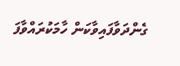ގެންދަވާފައިވާކަން ހާމަކުރައްވާފަ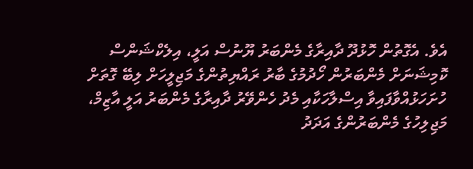އެވެ. އެގޮތުން ހޮޅުދޫ ދާއިރާގެ މެންބަރު ޔޫނުސް އަލީ، އިލެކްޝަންސް ކޮމިޝަނަށް މެންބަރުން ހޯދުމުގެ ބާރު ރައްޔިތުންގެ މަޖިލީހަށް ލިބޭ ގޮތަށް ހުށަހަޅުއްވާފައިވާ އިސްލާހަކާއި މެދު ހެންވޭރު ދާއިރާގެ މެންބަރު އަލީ އާޒިމް، މަޖިލިހުގެ މެންބަރުންގެ އަދަދު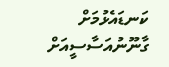ކަނޑައެޅުމަށް ގާނޫނުއަސާސީއަށް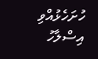ހުށަހެޅުއްވި އިސްލާހު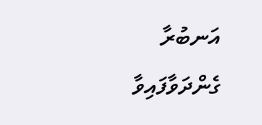އަނބުރާ ގެންދަވާފައިވާ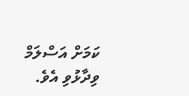ކަމަށް އަސްލަމް ވިދާޅުވި އެވެ.